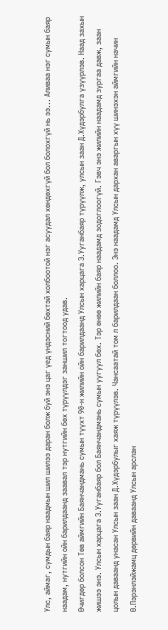Улс, аймаг, сумдын баяр наадмын шил шилээ даран болж буй энэ цаг үед үндэсний бөхтэй холбоотой нэг асуудал хөндөхгүй бол болохгүй нь ээ... Аливаа нэг сумын баяр наадам, нутгийн ойн барилдаанд заавал тэр нутгийн бөх түрүүлдэг заншил тогтоод удав.
Өчигдөр болсон Төв аймгийн Баянчандмань сумын түүхт 90-н жилийн ойн барилдаанд Улсын харцага Э.Ууганбаяр түрүүлж, улсын заан Д.Хүдэрбулга үзүүрлэв. Наад захын жишээ энэ. Улсын харцага Э.Ууганбаяр бол Баянчандмань сумын уугуул бөх. Тэр өнөө жилийн баяр наадамд зодоглоогүй. Гэвч энэ жилийн наадамд зургаа давж, заан цолын даваанд унасан Улсын заан Д.Хүдэрбулыг хаяж түрүүлэв. Чансаатай том л барилдаан боллоо. Энэ наадамд Улсын дархан аваргын хүү шинэхэн аймгийн начин Ө.Пэрэнлэйжамц дөрвийн даваанд Улсын арслан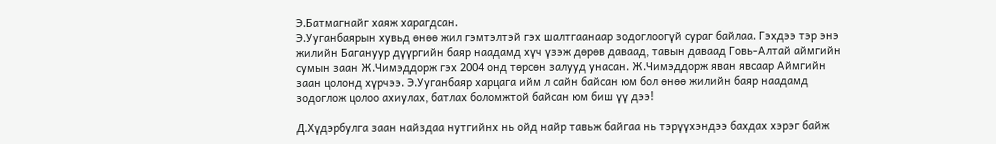Э.Батмагнайг хаяж харагдсан.
Э.Ууганбаярын хувьд өнөө жил гэмтэлтэй гэх шалтгаанаар зодоглоогүй сураг байлаа. Гэхдээ тэр энэ жилийн Багануур дүүргийн баяр наадамд хүч үзэж дөрөв даваад, тавын даваад Говь-Алтай аймгийн сумын заан Ж.Чимэддорж гэх 2004 онд төрсөн залууд унасан. Ж.Чимэддорж яван явсаар Аймгийн заан цолонд хүрчээ. Э.Ууганбаяр харцага ийм л сайн байсан юм бол өнөө жилийн баяр наадамд зодоглож цолоо ахиулах, батлах боломжтой байсан юм биш үү дээ!

Д.Хүдэрбулга заан найздаа нутгийнх нь ойд найр тавьж байгаа нь тэрүүхэндээ бахдах хэрэг байж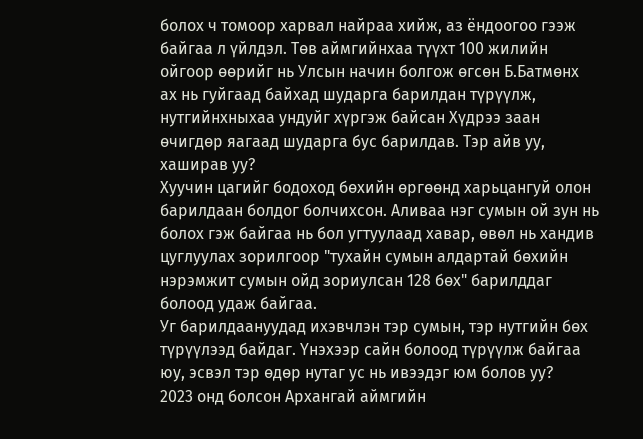болох ч томоор харвал найраа хийж, аз ёндоогоо гээж байгаа л үйлдэл. Төв аймгийнхаа түүхт 100 жилийн ойгоор өөрийг нь Улсын начин болгож өгсөн Б.Батмөнх ах нь гуйгаад байхад шударга барилдан түрүүлж, нутгийнхныхаа ундуйг хүргэж байсан Хүдрээ заан өчигдөр яагаад шударга бус барилдав. Тэр айв уу, хаширав уу?
Хуучин цагийг бодоход бөхийн өргөөнд харьцангуй олон барилдаан болдог болчихсон. Аливаа нэг сумын ой зун нь болох гэж байгаа нь бол угтуулаад хавар, өвөл нь хандив цуглуулах зорилгоор "тухайн сумын алдартай бөхийн нэрэмжит сумын ойд зориулсан 128 бөх" барилддаг болоод удаж байгаа.
Уг барилдаануудад ихэвчлэн тэр сумын, тэр нутгийн бөх түрүүлээд байдаг. Үнэхээр сайн болоод түрүүлж байгаа юу, эсвэл тэр өдөр нутаг ус нь ивээдэг юм болов уу?
2023 онд болсон Архангай аймгийн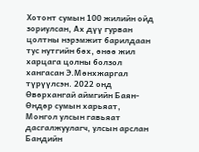Хотонт сумын 100 жилийн ойд зориулсан, Ах дүү гурван цолтны нэрэмжит барилдаан тус нутгийн бөх, өнөө жил харцага цолны болзол хангасан Э.Мөнхжаргал түрүүлсэн. 2022 онд Өвөрхангай аймгийн Баян-Өндөр сумын харьяат, Монгол улсын гавьяат дасгалжуулагч, улсын арслан Бандийн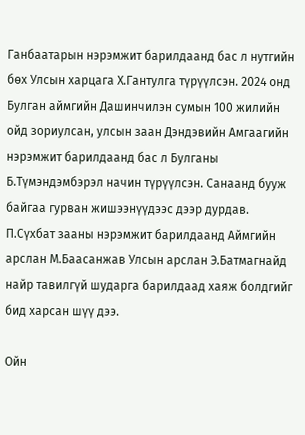Ганбаатарын нэрэмжит барилдаанд бас л нутгийн бөх Улсын харцага Х.Гантулга түрүүлсэн. 2024 онд Булган аймгийн Дашинчилэн сумын 100 жилийн ойд зориулсан, улсын заан Дэндэвийн Амгаагийн нэрэмжит барилдаанд бас л Булганы Б.Түмэндэмбэрэл начин түрүүлсэн. Санаанд бууж байгаа гурван жишээнүүдээс дээр дурдав.
П.Сүхбат зааны нэрэмжит барилдаанд Аймгийн арслан М.Баасанжав Улсын арслан Э.Батмагнайд найр тавилгүй шударга барилдаад хаяж болдгийг бид харсан шүү дээ.

Ойн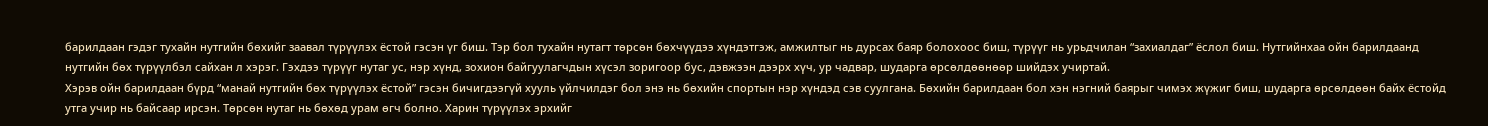барилдаан гэдэг тухайн нутгийн бөхийг заавал түрүүлэх ёстой гэсэн үг биш. Тэр бол тухайн нутагт төрсөн бөхчүүдээ хүндэтгэж, амжилтыг нь дурсах баяр болохоос биш, түрүүг нь урьдчилан “захиалдаг” ёслол биш. Нутгийнхаа ойн барилдаанд нутгийн бөх түрүүлбэл сайхан л хэрэг. Гэхдээ түрүүг нутаг ус, нэр хүнд, зохион байгуулагчдын хүсэл зоригоор бус, дэвжээн дээрх хүч, ур чадвар, шударга өрсөлдөөнөөр шийдэх учиртай.
Хэрэв ойн барилдаан бүрд “манай нутгийн бөх түрүүлэх ёстой” гэсэн бичигдээгүй хууль үйлчилдэг бол энэ нь бөхийн спортын нэр хүндэд сэв суулгана. Бөхийн барилдаан бол хэн нэгний баярыг чимэх жүжиг биш, шударга өрсөлдөөн байх ёстойд утга учир нь байсаар ирсэн. Төрсөн нутаг нь бөхөд урам өгч болно. Харин түрүүлэх эрхийг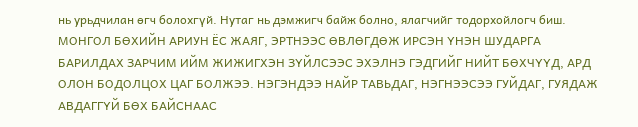нь урьдчилан өгч болохгүй. Нутаг нь дэмжигч байж болно, ялагчийг тодорхойлогч биш.
МОНГОЛ БӨХИЙН АРИУН ЁС ЖАЯГ, ЭРТНЭЭС ӨВЛӨГДӨЖ ИРСЭН ҮНЭН ШУДАРГА БАРИЛДАХ ЗАРЧИМ ИЙМ ЖИЖИГХЭН ЗҮЙЛСЭЭС ЭХЭЛНЭ ГЭДГИЙГ НИЙТ БӨХЧҮҮД, АРД ОЛОН БОДОЛЦОХ ЦАГ БОЛЖЭЭ. НЭГЭНДЭЭ НАЙР ТАВЬДАГ, НЭГНЭЭСЭЭ ГУЙДАГ, ГУЯДАЖ АВДАГГҮЙ БӨХ БАЙСНААС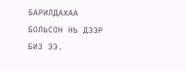БАРИЛДАХАА БОЛЬСОН НЬ ДЭЭР БИЗ ЭЭ.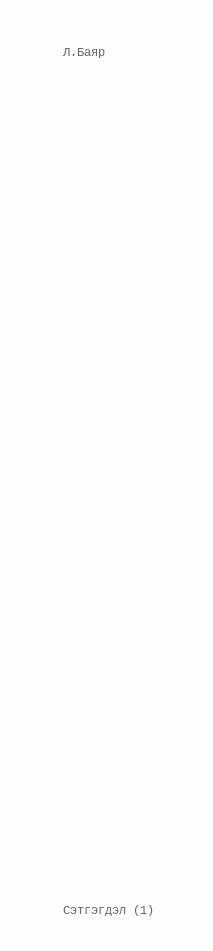Л.Баяр






















































Сэтгэгдэл (1)